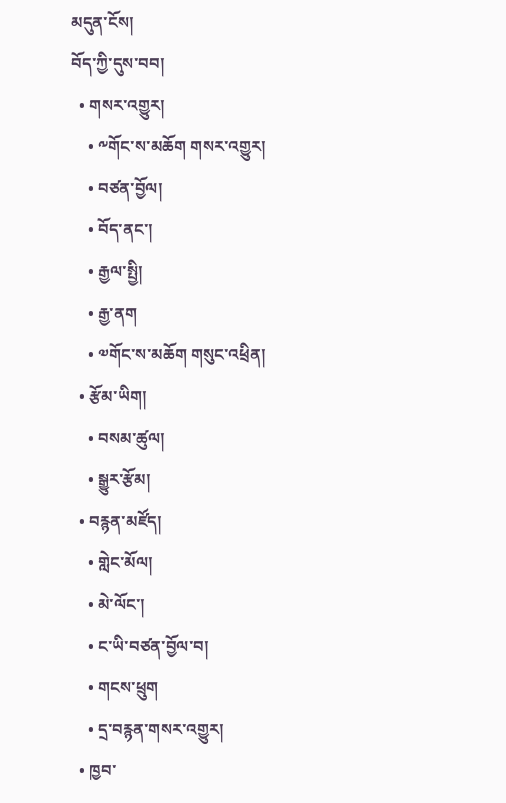མདུན་ངོས།
བོད་ཀྱི་དུས་བབ།
  • གསར་འགྱུར།
    • ༸གོང་ས་མཆོག གསར་འགྱུར།
    • བཙན་བྱོལ།
    • བོད་ནང་།
    • རྒྱལ་སྤྱི།
    • རྒྱ་ནག
    • ༧གོང་ས་མཆོག གསུང་འཕྲིན།
  • རྩོམ་ཡིག།
    • བསམ་ཚུལ།
    • སྒྱུར་རྩོམ།
  • བརྙན་མཛོད།
    • གླེང་མོལ།
    • མེ་ལོང་།
    • ང་ཡི་བཙན་བྱོལ་བ།
    • གངས་ཕྲུག
    • དྲ་བརྙན་གསར་འགྱུར།
  • ཁྱབ་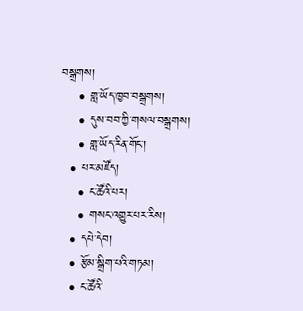བསྒྲགས།
    • གླ་ཡོད་ཁྱབ་བསྒྲགས།
    • དུས་བབ་ཀྱི་གསལ་བསྒྲགས།
    • གླ་ཡོད་རིན་གོང་།
  • པར་མཛོད།
    • ང་ཚོའི་པར།
    • གསང་འགྱུར་པར་རིས།
  • དཔེ་དེབ།
  • རྩོམ་སྒྲིག་པའི་གཏམ།
  • ང་ཚོའི་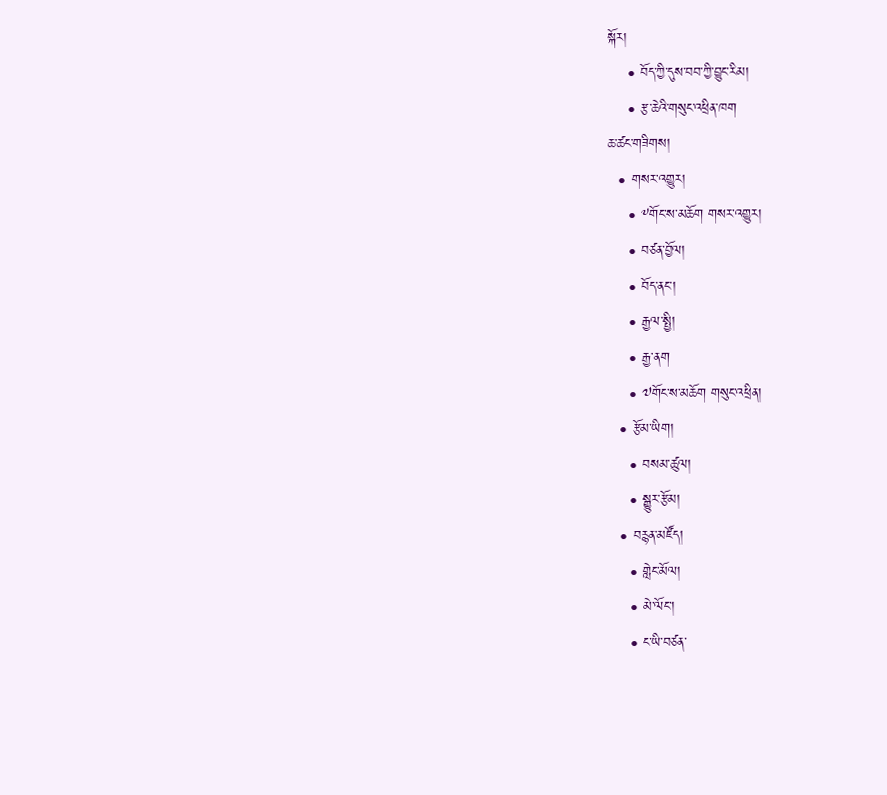སྐོར།
    • བོད་ཀྱི་དུས་བབ་ཀྱི་བྱུང་རིམ།
    • རྩ་ཆེའི་གསུང་འཕྲིན་ཁག
ཆ་ཚང་གཟིགས།
  • གསར་འགྱུར།
    • ༸གོང་ས་མཆོག གསར་འགྱུར།
    • བཙན་བྱོལ།
    • བོད་ནང་།
    • རྒྱལ་སྤྱི།
    • རྒྱ་ནག
    • ༧གོང་ས་མཆོག གསུང་འཕྲིན།
  • རྩོམ་ཡིག།
    • བསམ་ཚུལ།
    • སྒྱུར་རྩོམ།
  • བརྙན་མཛོད།
    • གླེང་མོལ།
    • མེ་ལོང་།
    • ང་ཡི་བཙན་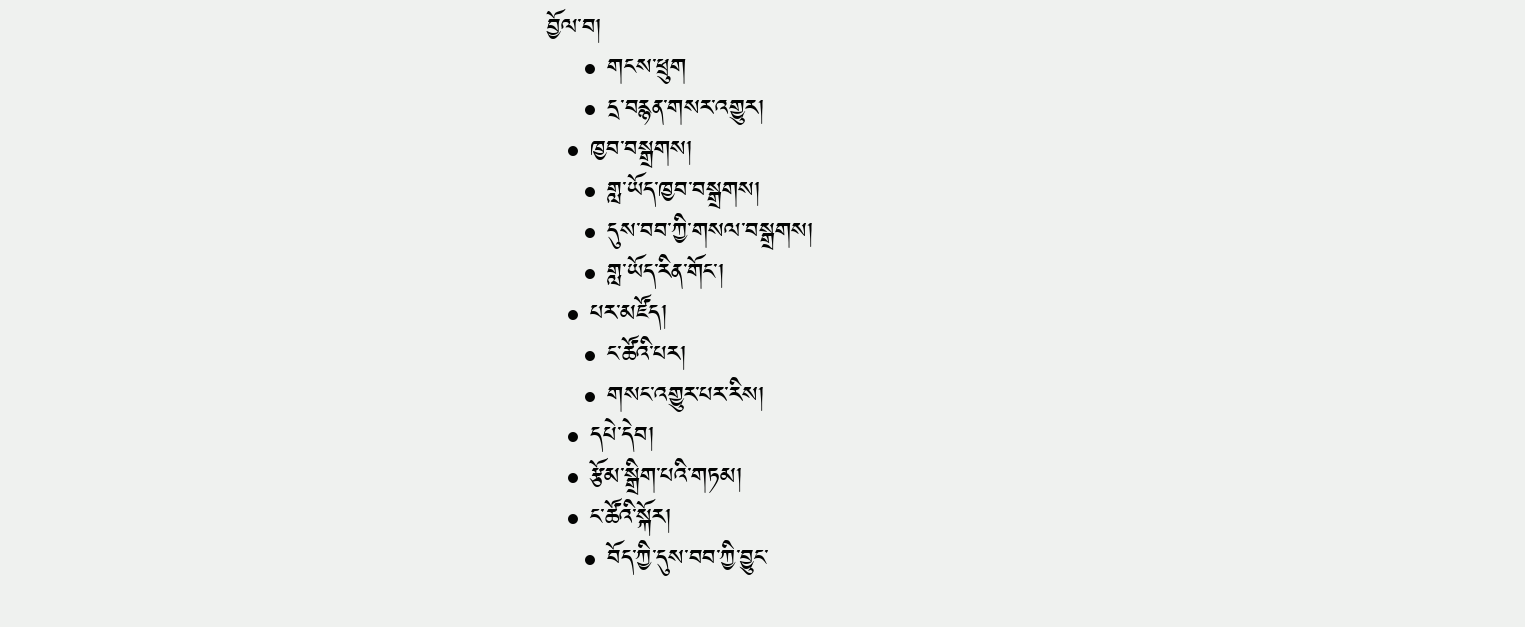བྱོལ་བ།
    • གངས་ཕྲུག
    • དྲ་བརྙན་གསར་འགྱུར།
  • ཁྱབ་བསྒྲགས།
    • གླ་ཡོད་ཁྱབ་བསྒྲགས།
    • དུས་བབ་ཀྱི་གསལ་བསྒྲགས།
    • གླ་ཡོད་རིན་གོང་།
  • པར་མཛོད།
    • ང་ཚོའི་པར།
    • གསང་འགྱུར་པར་རིས།
  • དཔེ་དེབ།
  • རྩོམ་སྒྲིག་པའི་གཏམ།
  • ང་ཚོའི་སྐོར།
    • བོད་ཀྱི་དུས་བབ་ཀྱི་བྱུང་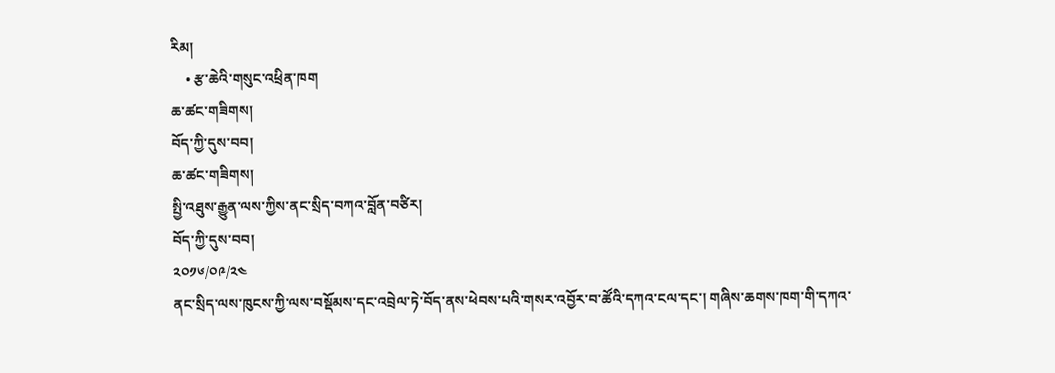རིམ།
    • རྩ་ཆེའི་གསུང་འཕྲིན་ཁག
ཆ་ཚང་གཟིགས།
བོད་ཀྱི་དུས་བབ།
ཆ་ཚང་གཟིགས།
སྤྱི་འཐུས་རྒྱུན་ལས་ཀྱིས་ནང་སྲིད་བཀའ་བློན་བཙིར།
བོད་ཀྱི་དུས་བབ།
༢༠༡༦/༠༩/༢༤
ནང་སྲིད་ལས་ཁུངས་ཀྱི་ལས་བསྡོམས་དང་འབྲེལ་ཏེ་བོད་ནས་ཕེབས་པའི་གསར་འབྱོར་བ་ཚོའི་དཀའ་ངལ་དང་། གཞིས་ཆགས་ཁག་གི་དཀའ་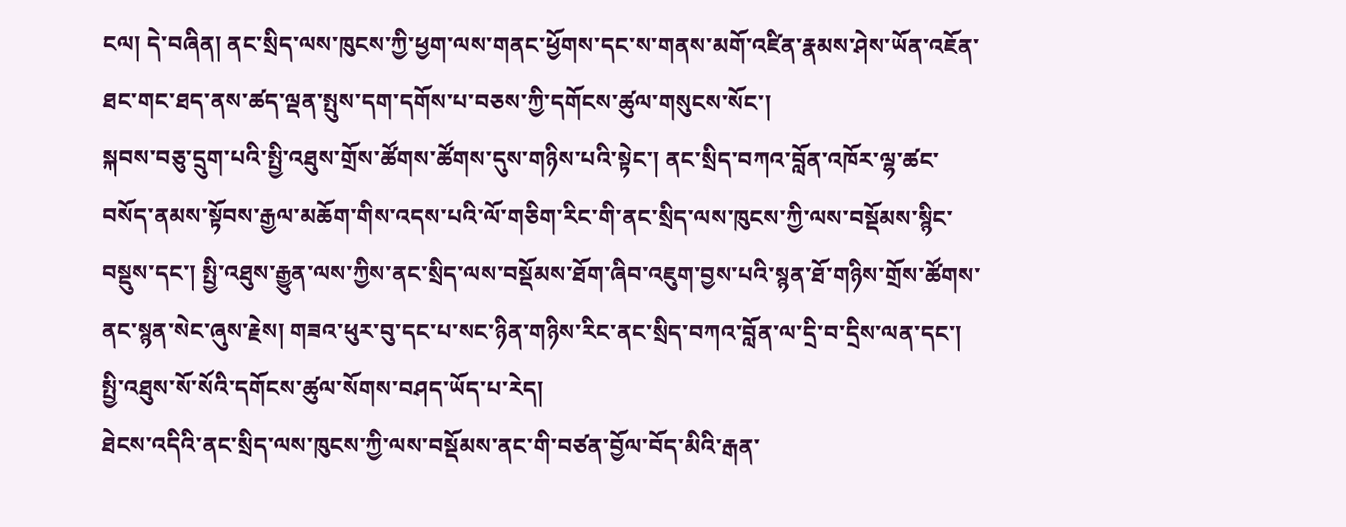ངལ། དེ་བཞིན། ནང་སྲིད་ལས་ཁུངས་ཀྱི་ཕྱག་ལས་གནང་ཕྱོགས་དང་ས་གནས་མགོ་འཛིན་རྣམས་ཤེས་ཡོན་འཇོན་ཐང་གང་ཐད་ནས་ཚད་ལྡན་སྤུས་དག་དགོས་པ་བཅས་ཀྱི་དགོངས་ཚུལ་གསུངས་སོང་།
སྐབས་བཅུ་དྲུག་པའི་སྤྱི་འཐུས་གྲོས་ཚོགས་ཚོགས་དུས་གཉིས་པའི་སྟེང་། ནང་སྲིད་བཀའ་བློན་འཁོར་ལྷ་ཚང་བསོད་ནམས་སྟོབས་རྒྱལ་མཆོག་གིས་འདས་པའི་ལོ་གཅིག་རིང་གི་ནང་སྲིད་ལས་ཁུངས་ཀྱི་ལས་བསྡོམས་སྙིང་བསྡུས་དང་། སྤྱི་འཐུས་རྒྱུན་ལས་ཀྱིས་ནང་སྲིད་ལས་བསྡོམས་ཐོག་ཞིབ་འཇུག་བྱས་པའི་སྙན་ཐོ་གཉིས་གྲོས་ཚོགས་ནང་སྙན་སེང་ཞུས་རྗེས། གཟའ་ཕུར་བུ་དང་པ་སང་ཉིན་གཉིས་རིང་ནང་སྲིད་བཀའ་བློན་ལ་དྲི་བ་དྲིས་ལན་དང་། སྤྱི་འཐུས་སོ་སོའི་དགོངས་ཚུལ་སོགས་བཤད་ཡོད་པ་རེད།
ཐེངས་འདིའི་ནང་སྲིད་ལས་ཁུངས་ཀྱི་ལས་བསྡོམས་ནང་གི་བཙན་བྱོལ་བོད་མིའི་རྒན་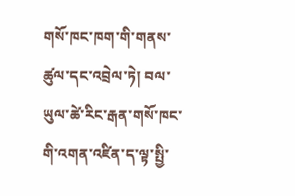གསོ་ཁང་ཁག་གི་གནས་ཚུལ་དང་འབྲེལ་ཏེ། བལ་ཡུལ་ཚེ་རིང་རྒན་གསོ་ཁང་གི་འགན་འཛིན་ད་ལྟ་སྤྱི་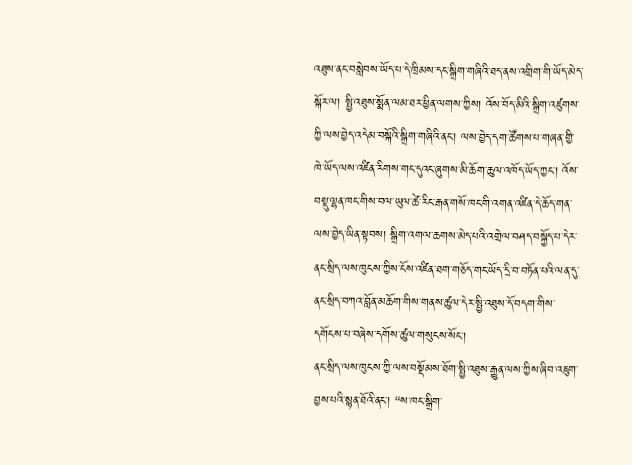འཐུས་ནང་བསླེབས་ཡོད་པ་དེ་ཁྲིམས་དང་སྒྲིག་གཞིའི་ཐད་ནས་འགྲིག་གི་ཡོད་མེད་སྐོར་ལ། སྤྱི་འཐུས་སྨོན་ལམ་ཐར་ཕྱིན་ལགས་ཀྱིས། འོས་བོད་མིའི་སྒྲིག་འཛུགས་ཀྱི་ལས་བྱེད་འདེམ་བསྐོའི་སྒྲིག་གཞིའི་ནང་། ལས་བྱེད་དག་ཚོགས་པ་གཞན་གྱི་ཁེ་ཡོད་ལས་འཛིན་རིགས་གང་དུའང་ཞུགས་མི་ཆོག་ཆུལ་འཁོད་ཡོད་ཀྱང་། འོས་བསྡུ་ལྷན་ཁང་གིས་བལ་ཡུལ་ཚེ་རིང་རྒན་གསོ་ཁང་གི་འགན་འཛིན་དེ་ཆོད་གན་ལས་བྱེད་ཡིན་སྟབས། སྒྲིག་འགལ་ཆགས་མེད་པའི་འགྲེལ་བཤད་བསྐྱོད་པ་དེར་ནང་སྲིད་ལས་ཁུངས་ཀྱིས་ངོས་འཛིན་ཐག་གཅོད་གང་ཡོད་དྲི་བ་བཏོན་པའི་ལན་དུ་ནང་སྲིད་བཀའ་བློན་མཆོག་གིས་གནས་ཚུལ་དེར་སྤྱི་འཐུས་དོ་བདག་གིས་དགོངས་པ་བཞེས་དགོས་ཚུལ་གསུངས་སོང་།
ནང་སྲིད་ལས་ཁུངས་ཀྱི་ལས་བསྡོམས་ཐོག་སྤྱི་འཐུས་རྒྱུན་ལས་ཀྱིས་ཞིབ་འཇུག་བྱས་པའི་སྙན་ཐོའི་ནང་། “ས་ཁང་སྒྲིག་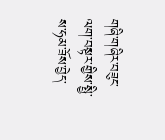གཞི་གཞིར་བཟུང་ལག་བསྟར་གྱིས་སྤྱི་ས་ཧམ་ཟོས་བྱེད་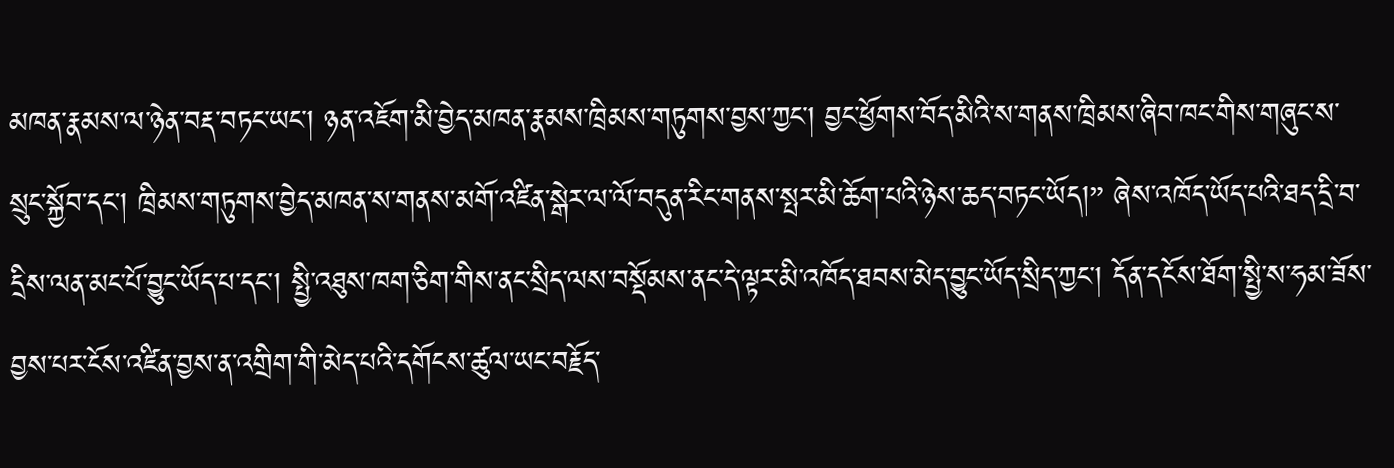མཁན་རྣམས་ལ་ཉེན་བརྡ་བཏང་ཡང་། ཉན་འཇོག་མི་བྱེད་མཁན་རྣམས་ཁྲིམས་གཏུགས་བྱས་ཀྱང་། བྱང་ཕྱོགས་བོད་མིའི་ས་གནས་ཁྲིམས་ཞིབ་ཁང་གིས་གཞུང་ས་སྲུང་སྐྱོབ་དང་། ཁྲིམས་གཏུགས་བྱེད་མཁན་ས་གནས་མགོ་འཛིན་སྒེར་ལ་ལོ་བདུན་རིང་གནས་སྤར་མི་ཆོག་པའི་ཉེས་ཆད་བཏང་ཡོད།” ཞེས་འཁོད་ཡོད་པའི་ཐད་དྲི་བ་དྲིས་ལན་མང་པོ་བྱུང་ཡོད་པ་དང་། སྤྱི་འཐུས་ཁག་ཅིག་གིས་ནང་སྲིད་ལས་བསྡོམས་ནང་དེ་ལྟར་མི་འཁོད་ཐབས་མེད་བྱུང་ཡོད་སྲིད་ཀྱང་། དོན་དངོས་ཐོག་སྤྱི་ས་ཧམ་ཟོས་བྱས་པར་ངོས་འཛིན་བྱས་ན་འགྲིག་གི་མེད་པའི་དགོངས་ཚུལ་ཡང་བརྗོད་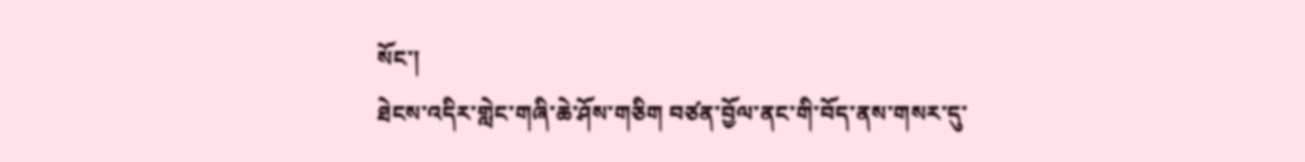སོང་།
ཐེངས་འདིར་གླེང་གཞི་ཆེ་ཤོས་གཅིག བཙན་བྱོལ་ནང་གི་བོད་ནས་གསར་དུ་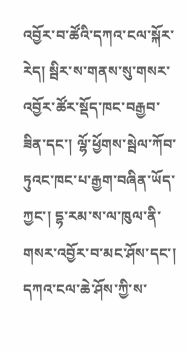འབྱོར་བ་ཚོའི་དཀའ་ངལ་སྐོར་རེད། སྦིར་ས་གནས་སུ་གསར་འབྱོར་ཚོར་སྡོད་ཁང་བརྒྱབ་ཟིན་དང་། ལྷོ་ཕྱོགས་སྦེལ་ཀོབ་ཏུའང་ཁང་པ་རྒྱག་བཞིན་ཡོད་ཀྱང་། དྷ་རམ་ས་ལ་ཁུལ་ནི་གསར་འབྱོར་བ་མང་ཤོས་དང་། དཀའ་ངལ་ཆེ་ཤོས་ཀྱི་ས་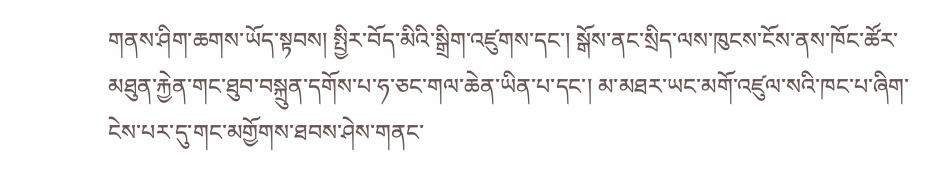གནས་ཤིག་ཆགས་ཡོད་སྟབས། སྤྱིར་བོད་མིའི་སྒྲིག་འཛུགས་དང་། སྒོས་ནང་སྲིད་ལས་ཁུངས་ངོས་ནས་ཁོང་ཚོར་མཐུན་རྐྱེན་གང་ཐུབ་བསྐྲུན་དགོས་པ་ཧ་ཅང་གལ་ཆེན་ཡིན་པ་དང་། མ་མཐར་ཡང་མགོ་འཛུལ་སའི་ཁང་པ་ཞིག་ངེས་པར་དུ་གང་མགྱོགས་ཐབས་ཤེས་གནང་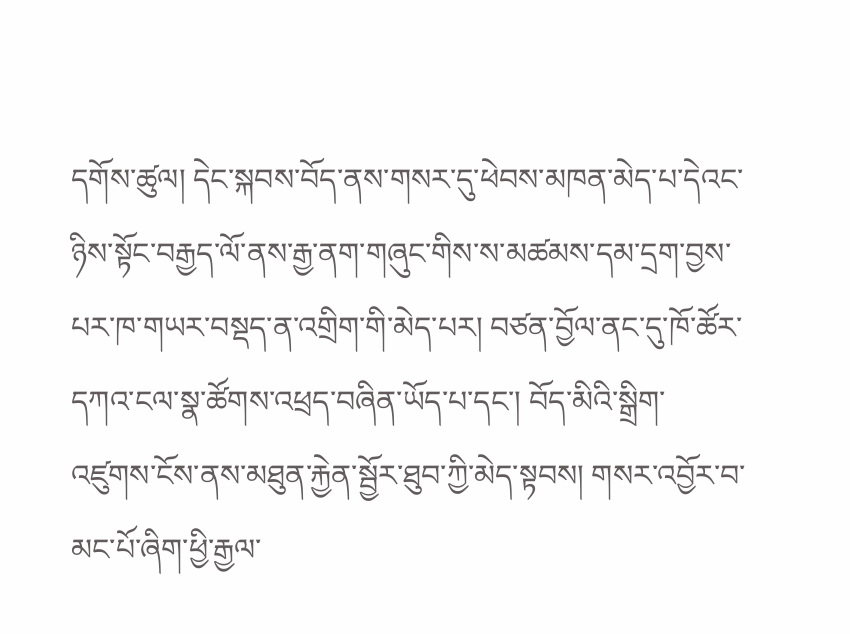དགོས་ཚུལ། དེང་སྐབས་བོད་ནས་གསར་དུ་ཕེབས་མཁན་མེད་པ་དེའང་ཉིས་སྟོང་བརྒྱད་ལོ་ནས་རྒྱ་ནག་གཞུང་གིས་ས་མཚམས་དམ་དྲག་བྱས་པར་ཁ་གཡར་བསྡད་ན་འགྲིག་གི་མེད་པར། བཙན་བྱོལ་ནང་དུ་ཁོ་ཚོར་དཀའ་ངལ་སྣ་ཚོགས་འཕྲད་བཞིན་ཡོད་པ་དང་། བོད་མིའི་སྒྲིག་འཛུགས་ངོས་ནས་མཐུན་རྐྱེན་སྦྱོར་ཐུབ་ཀྱི་མེད་སྟབས། གསར་འབྱོར་བ་མང་པོ་ཞིག་ཕྱི་རྒྱལ་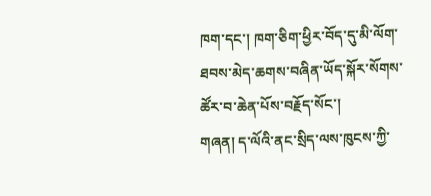ཁག་དང་། ཁག་ཅིག་ཕྱིར་བོད་དུ་མི་ལོག་ཐབས་མེད་ཆགས་བཞིན་ཡོད་སྐོར་སོགས་ཚོར་བ་ཆེན་པོས་བརྗོད་སོང་།
གཞན། ད་ལོའི་ནང་སྲིད་ལས་ཁུངས་ཀྱི་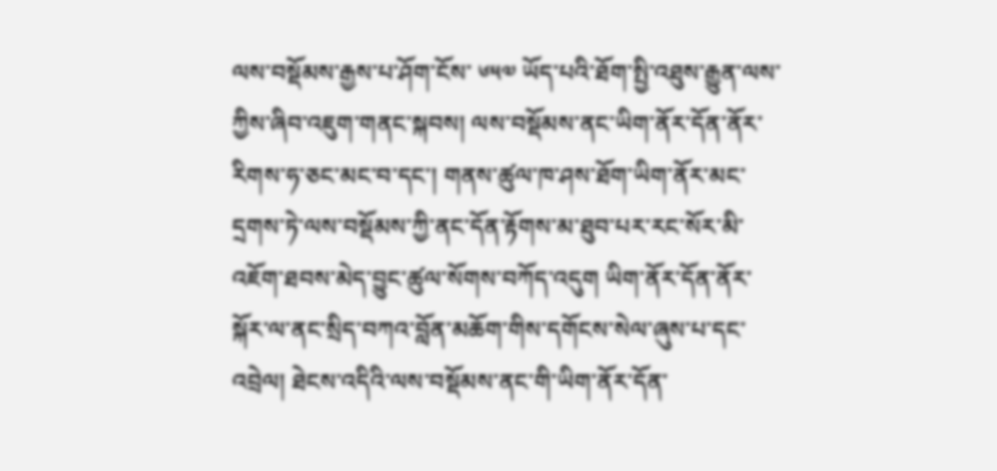ལས་བསྡོམས་རྒྱས་པ་ཤོག་ངོས་ ༦༥༧ ཡོད་པའི་ཐོག་སྤྱི་འཐུས་རྒྱུན་ལས་ཀྱིས་ཞིབ་འཇུག་གནང་སྐབས། ལས་བསྡོམས་ནང་ཡིག་ནོར་དོན་ནོར་རིགས་ཧ་ཅང་མང་བ་དང་། གནས་ཚུལ་ཁ་ཤས་ཐོག་ཡིག་ནོར་མང་དྲགས་ཏེ་ལས་བསྡོམས་ཀྱི་ནང་དོན་རྟོགས་མ་ཐུབ་པར་རང་སོར་མི་འཇོག་ཐབས་མེད་བྱུང་ཚུལ་སོགས་བཀོད་འདུག ཡིག་ནོར་དོན་ནོར་སྐོར་ལ་ནང་སྲིད་བཀའ་བློན་མཆོག་གིས་དགོངས་སེལ་ཞུས་པ་དང་འབྲེལ། ཐེངས་འདིའི་ལས་བསྡོམས་ནང་གི་ཡིག་ནོར་དོན་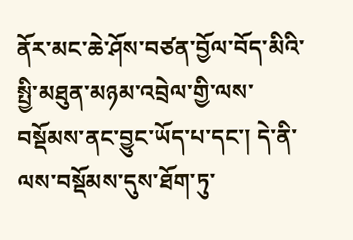ནོར་མང་ཆེ་ཤོས་བཙན་བྱོལ་བོད་མིའི་སྤྱི་མཐུན་མཉམ་འབྲེལ་གྱི་ལས་བསྡོམས་ནང་བྱུང་ཡོད་པ་དང་། དེ་ནི་ལས་བསྡོམས་དུས་ཐོག་ཏུ་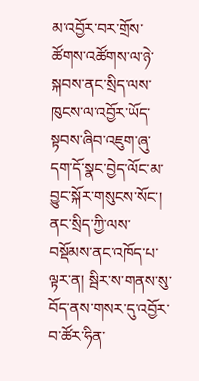མ་འབྱོར་བར་གྲོས་ཚོགས་འཚོགས་ལ་ཉེ་སྐབས་ནང་སྲིད་ལས་ཁུངས་ལ་འབྱོར་ཡོད་སྟབས་ཞིབ་འཇུག་ཞུ་དག་དོ་སྣང་བྱེད་ལོང་མ་བྱུང་སྐོར་གསུངས་སོང་།
ནང་སྲིད་ཀྱི་ལས་བསྡོམས་ནང་འཁོད་པ་ལྟར་ན། སྦིར་ས་གནས་སུ་བོད་ནས་གསར་དུ་འབྱོར་བ་ཚོར་ཧིན་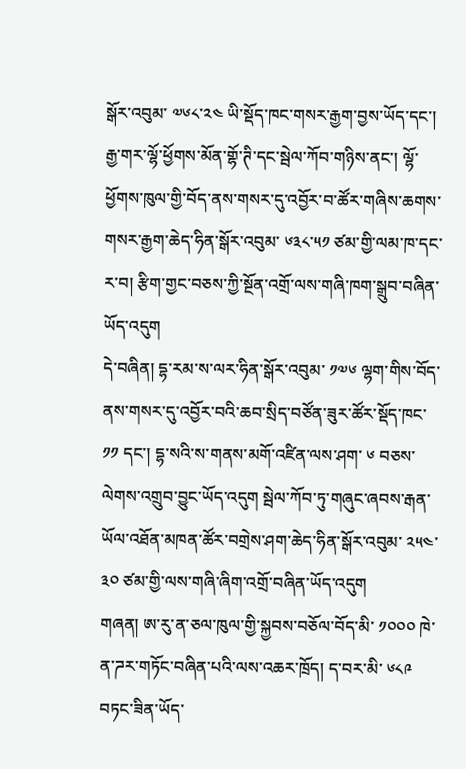སྒོར་འབུམ་ ༧༦༨་༢༤ ཡི་སྡོད་ཁང་གསར་རྒྱག་བྱས་ཡོད་དང་། རྒྱ་གར་ལྷོ་ཕྱོགས་མོན་གྷོ་ཊི་དང་སྦེལ་ཀོབ་གཉིས་ནང་། ལྷོ་ཕྱོགས་ཁུལ་གྱི་བོད་ནས་གསར་དུ་འབྱོར་བ་ཚོར་གཞིས་ཆགས་གསར་རྒྱག་ཆེད་ཧིན་སྒོར་འབུམ་ ༦༣༨་༥༡ ཙམ་གྱི་ལམ་ཁ་དང་ར་བ། རྩིག་གྱང་བཅས་ཀྱི་སྔོན་འགྲོ་ལས་གཞི་ཁག་སྒྲུབ་བཞིན་ཡོད་འདུག
དེ་བཞིན། དྷ་རམ་ས་ལར་ཧིན་སྒོར་འབུམ་ ༡༧༦ ལྷག་གིས་བོད་ནས་གསར་དུ་འབྱོར་བའི་ཆབ་སྲིད་བཙོན་ཟུར་ཚོར་སྡོད་ཁང་ ༡༡ དང་། དྷ་སའི་ས་གནས་མགོ་འཛིན་ལས་ཤག་ ༦ བཅས་ལེགས་འགྲུབ་བྱུང་ཡོད་འདུག སྦེལ་ཀོབ་ཏུ་གཞུང་ཞབས་རྒན་ཡོལ་འཐོན་མཁན་ཚོར་བགྲེས་ཤག་ཆེད་ཧིན་སྒོར་འབུམ་ ༢༥༤་༣༠ ཙམ་གྱི་ལས་གཞི་ཞིག་འགྲོ་བཞིན་ཡོད་འདུག
གཞན། ཨ་རུ་ན་ཅལ་ཁུལ་གྱི་སྐྱབས་བཅོལ་བོད་མི་ ༡༠༠༠ ཁེ་ན་ཌར་གཏོང་བཞིན་པའི་ལས་འཆར་ཁྲོད། ད་བར་མི་ ༦༨༩ བཏང་ཟིན་ཡོད་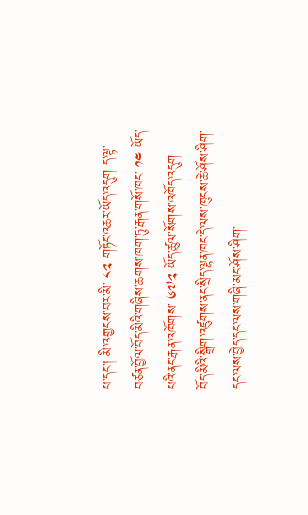པ་དང་། མི་འགྱངས་བར་མི་ ༨༢ གཏོང་འཆར་ཡོད་འདུག ད་ལྟ་བཙན་བྱོལ་བོད་མིའི་གཞིས་ཆགས་ཁག་ཏུ་རྒན་གསོ་ཁང་ ༡༤ ཡོད་པའི་ནང་རྒན་འཁོགས་ ༦༧༢ ཡོད་ཚུལ་སོགས་འཁོད་འདུག
བོད་མིའི་སྒྲིག་འཛུགས་ནང་སྲིད་ལྷན་ཁང་དེ་ལས་ཁུངས་ཆེ་ཤོས་ཤིག་དང་ལས་བྱེད་དང་ལས་གཞི་མང་ཤོས་ཤིག་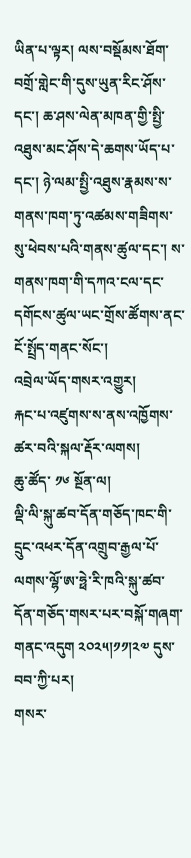ཡིན་པ་ལྟར། ལས་བསྡོམས་ཐོག་བགྲོ་གླེང་གི་དུས་ཡུན་རིང་ཤོས་དང་། ཆ་ཤས་ལེན་མཁན་གྱི་སྤྱི་འཐུས་མང་ཤོས་དེ་ཆགས་ཡོད་པ་དང་། ཉེ་ལམ་སྤྱི་འཐུས་རྣམས་ས་གནས་ཁག་ཏུ་འཚམས་གཟིགས་སུ་ཕེབས་པའི་གནས་ཚུལ་དང་། ས་གནས་ཁག་གི་དཀའ་ངལ་དང་དགོངས་ཚུལ་ཡང་གྲོས་ཚོགས་ནང་ངོ་སྤྲོད་གནང་སོང་།
འབྲེལ་ཡོད་གསར་འགྱུར།
རྐང་པ་འཛུགས་ས་ནས་འཁྱོགས་ཚར་བའི་སྐལ་རྡོར་ལགས།
ཆུ་ཚོད་ ༡༦ སྔོན་ལ།
ལྡི་ལི་སྐུ་ཚབ་དོན་གཅོད་ཁང་གི་དྲུང་འཕར་དོན་འགྲུབ་རྒྱལ་པོ་ལགས་ལྷོ་ཨ་ཧྥེ་རི་ཁའི་སྐུ་ཚབ་དོན་གཅོད་གསར་པར་བསྐོ་གཞག་གནང་འདུག ༢༠༢༥།༡༡།༢༧ དུས་བབ་ཀྱི་པར།
གསར་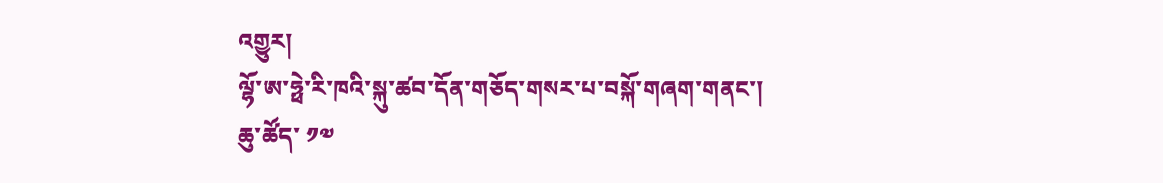འགྱུར།
ལྷོ་ཨ་ཧྥེ་རི་ཁའི་སྐུ་ཚབ་དོན་གཅོད་གསར་པ་བསྐོ་གཞག་གནང་།
ཆུ་ཚོད་ ༡༧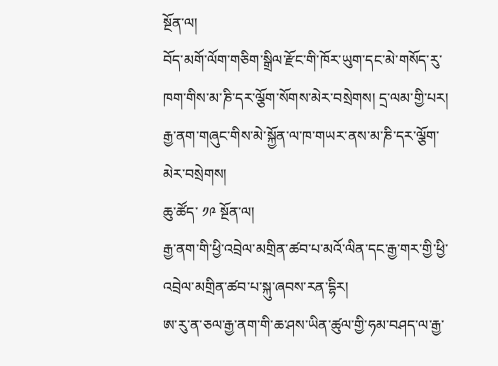སྔོན་ལ།
བོད་མགོ་ལོག་གཅིག་སྒྲིལ་རྫོང་གི་ཁོར་ཡུག་དང་མེ་གསོད་རུ་ཁག་གིས་མ་ཎི་དར་ལྕོག་སོགས་མེར་བསྲེགས། དྲ་ལམ་གྱི་པར།
རྒྱ་ནག་གཞུང་གིས་མེ་སྐྱོན་ལ་ཁ་གཡར་ནས་མ་ཎི་དར་ལྕོག་མེར་བསྲེགས།
ཆུ་ཚོད་ ༡༩ སྔོན་ལ།
རྒྱ་ནག་གི་ཕྱི་འབྲེལ་མགྲིན་ཚབ་པ་མའོ་ལིན་དང་རྒྱ་གར་གྱི་ཕྱི་འབྲེལ་མགྲིན་ཚབ་པ་སྐུ་ཞབས་རན་དྷིར།
ཨ་རུ་ན་ཅལ་རྒྱ་ནག་གི་ཆ་ཤས་ཡིན་ཚུལ་གྱི་ཧམ་བཤད་ལ་རྒྱ་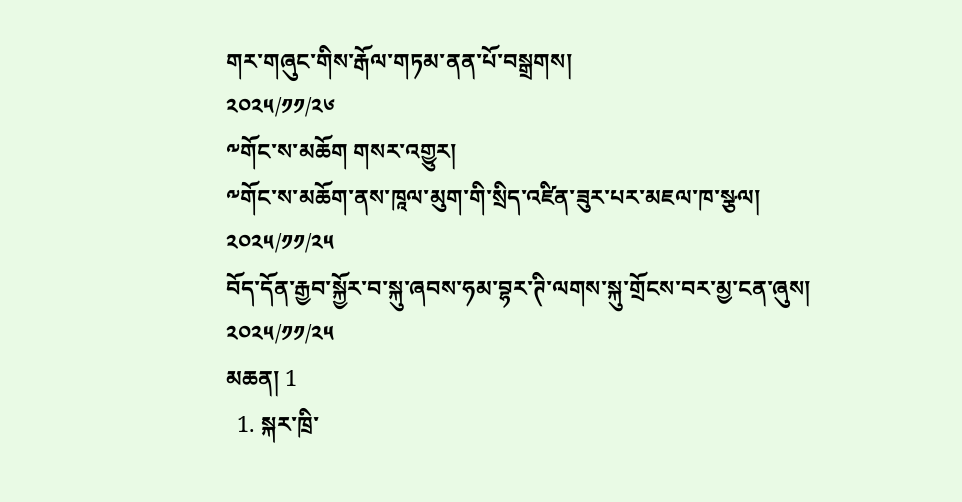གར་གཞུང་གིས་རྒོལ་གཏམ་ནན་པོ་བསྒྲགས།
༢༠༢༥/༡༡/༢༦
༸གོང་ས་མཆོག གསར་འགྱུར།
༸གོང་ས་མཆོག་ནས་ཁཱལ་མུག་གི་སྲིད་འཛིན་ཟུར་པར་མཇལ་ཁ་སྩལ།
༢༠༢༥/༡༡/༢༥
བོད་དོན་རྒྱབ་སྐྱོར་བ་སྐུ་ཞབས་ཧམ་བྷར་ཊི་ལགས་སྐུ་གྲོངས་བར་མྱ་ངན་ཞུས།
༢༠༢༥/༡༡/༢༥
མཆན། 1
  1. སྐར་ཁྲི་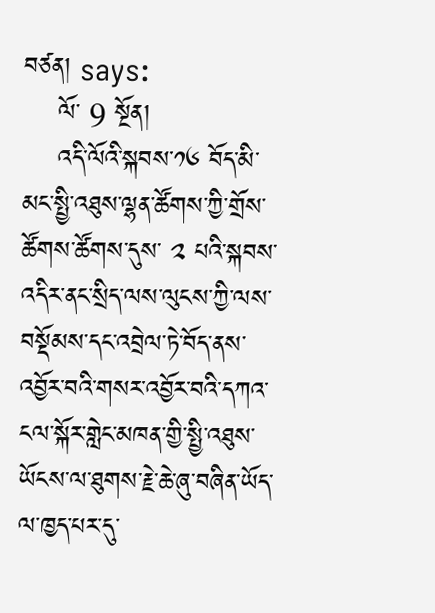བཙན། says:
    ལོ་ 9 སྔོན།
    འདི་ལོའི་སྐབས་༡༦ བོད་མི་མང་སྤྱི་འཐུས་ལྷན་ཚོགས་ཀྱི་གྲོས་ཚོགས་ཚོགས་དུས་ ༢ པའི་སྐབས་འདིར་ནང་སྲིད་ལས་ལུངས་ཀྱི་ལས་བསྡོམས་དང་འབྲེལ་ཏེ་བོད་ནས་འབྱོར་བའི་གསར་འབྱོར་བའི་དཀའ་ངལ་སྐོར་གླེང་མཁན་གྱི་སྤྱི་འཐུས་ཡོངས་ལ་ཐུགས་རྗེ་ཆེ་ཞུ་བཞིན་ཡོད་ལ་ཁྱད་པར་དུ་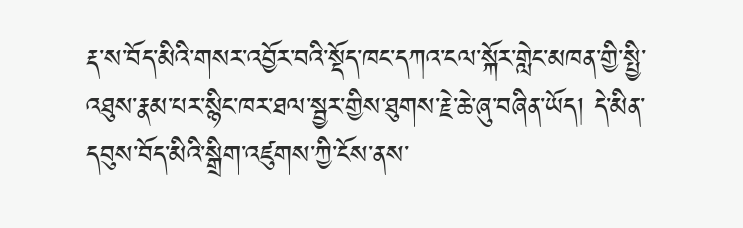རྡ་ས་བོད་མིའི་གསར་འབྱོར་བའི་སྡོད་ཁང་དཀའ་ངལ་སྐོར་གླེང་མཁན་གྱི་སྤྱི་འཐུས་རྣམ་པར་སྙིང་ཁར་ཐལ་སྦྱར་གྱིས་ཐུགས་རྗེ་ཆེ་ཞུ་བཞིན་ཡོད། དེ་མིན་དབུས་བོད་མིའི་སྒྲིག་འཛུགས་ཀྱི་ངོས་ནས་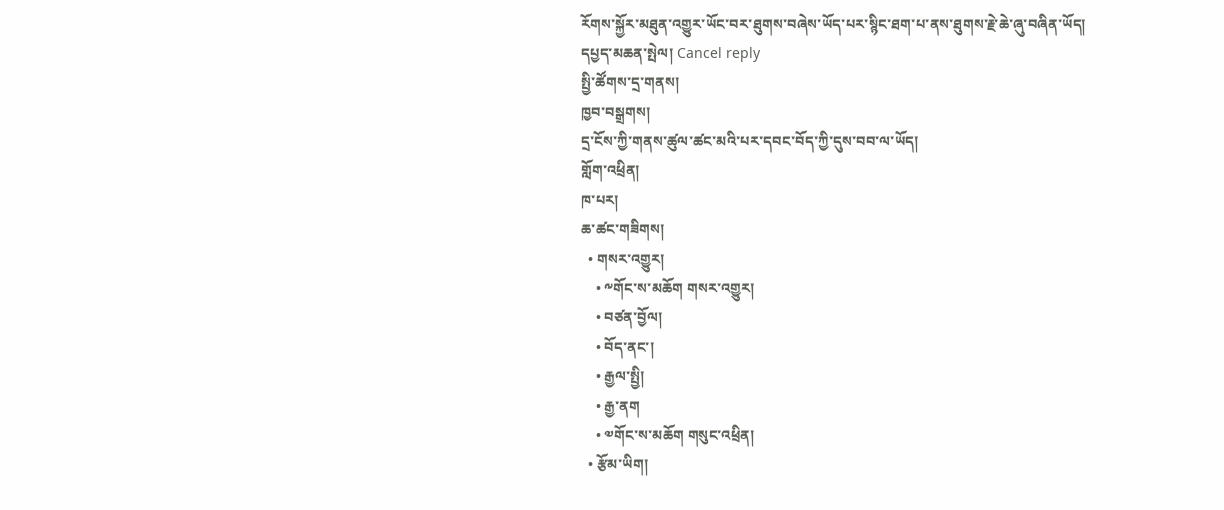རོགས་སྐྱོར་མཐུན་འགྱུར་ཡོང་བར་ཐུགས་བཞེས་ཡོད་པར་སྙིང་ཐག་པ་ནས་ཐུགས་རྗེ་ཆེ་ཞུ་བཞིན་ཡོད།
དཔྱད་མཆན་སྤེལ། Cancel reply
སྤྱི་ཚོགས་དྲ་གནས།
ཁྱབ་བསྒྲགས།
དྲ་ངོས་ཀྱི་གནས་ཚུལ་ཚང་མའི་པར་དབང་བོད་ཀྱི་དུས་བབ་ལ་ཡོད།
གློག་འཕྲིན།
ཁ་པར།
ཆ་ཚང་གཟིགས།
  • གསར་འགྱུར།
    • ༸གོང་ས་མཆོག གསར་འགྱུར།
    • བཙན་བྱོལ།
    • བོད་ནང་།
    • རྒྱལ་སྤྱི།
    • རྒྱ་ནག
    • ༧གོང་ས་མཆོག གསུང་འཕྲིན།
  • རྩོམ་ཡིག།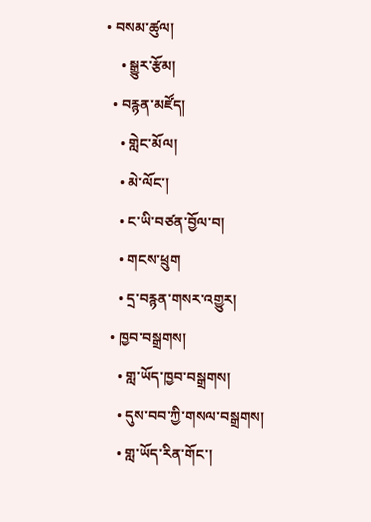• བསམ་ཚུལ།
    • སྒྱུར་རྩོམ།
  • བརྙན་མཛོད།
    • གླེང་མོལ།
    • མེ་ལོང་།
    • ང་ཡི་བཙན་བྱོལ་བ།
    • གངས་ཕྲུག
    • དྲ་བརྙན་གསར་འགྱུར།
  • ཁྱབ་བསྒྲགས།
    • གླ་ཡོད་ཁྱབ་བསྒྲགས།
    • དུས་བབ་ཀྱི་གསལ་བསྒྲགས།
    • གླ་ཡོད་རིན་གོང་།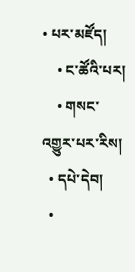• པར་མཛོད།
    • ང་ཚོའི་པར།
    • གསང་འགྱུར་པར་རིས།
  • དཔེ་དེབ།
  •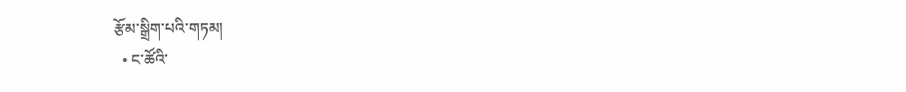རྩོམ་སྒྲིག་པའི་གཏམ།
  • ང་ཚོའི་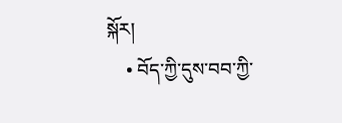སྐོར།
    • བོད་ཀྱི་དུས་བབ་ཀྱི་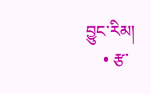བྱུང་རིམ།
    • རྩ་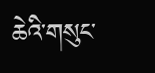ཆེའི་གསུང་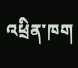འཕྲིན་ཁག